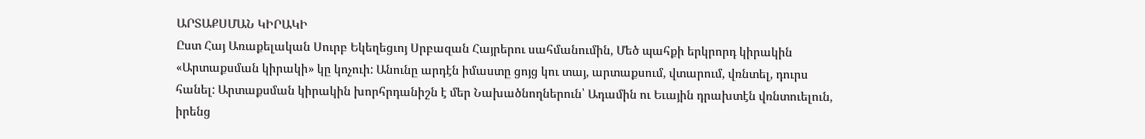ԱՐՏԱՔՍՄԱՆ ԿԻՐԱԿԻ
Ըստ Հայ Առաքելական Սուրբ Եկեղեցւոյ Սրբազան Հայրերու սահմանումին, Մեծ պահքի երկրորդ կիրակին «Արտաքսման կիրակի» կը կոչուի: Անունը արդէն իմաստը ցոյց կու տայ, արտաքսում, վտարում, վռնտել, դուրս հանել: Արտաքսման կիրակին խորհրդանիշն է մեր Նախածնողներուն՝ Ադամին ու Եւային դրախտէն վռնտուելուն, իրենց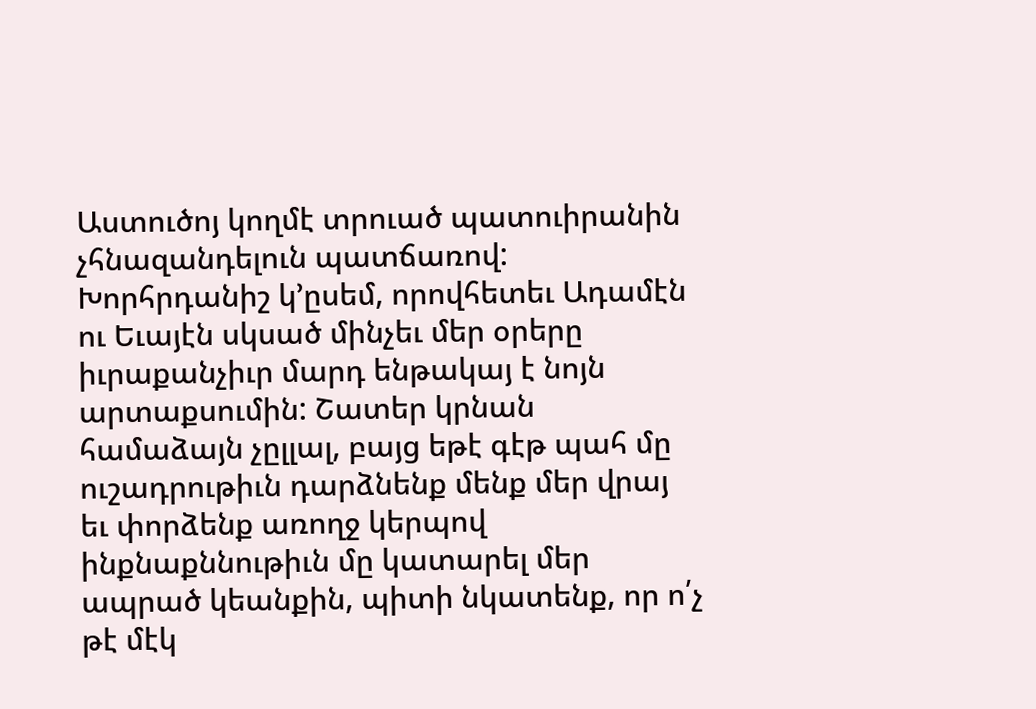Աստուծոյ կողմէ տրուած պատուիրանին չհնազանդելուն պատճառով: Խորհրդանիշ կ՚ըսեմ, որովհետեւ Ադամէն ու Եւայէն սկսած մինչեւ մեր օրերը իւրաքանչիւր մարդ ենթակայ է նոյն արտաքսումին: Շատեր կրնան համաձայն չըլլալ, բայց եթէ գէթ պահ մը ուշադրութիւն դարձնենք մենք մեր վրայ եւ փորձենք առողջ կերպով ինքնաքննութիւն մը կատարել մեր ապրած կեանքին, պիտի նկատենք, որ ո՛չ թէ մէկ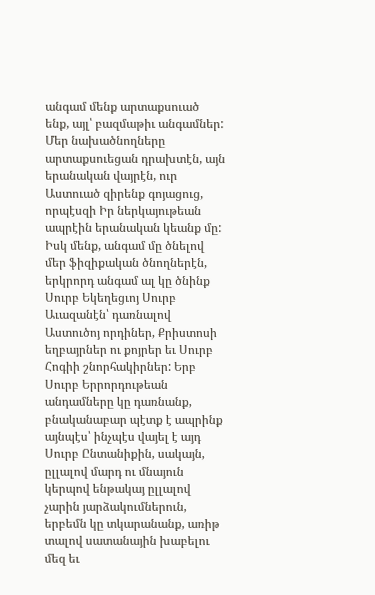անգամ մենք արտաքսուած ենք, այլ՝ բազմաթիւ անգամներ: Մեր նախածնողները արտաքսուեցան դրախտէն, այն երանական վայրէն, ուր Աստուած զիրենք գոյացուց, որպէսզի Իր ներկայութեան ապրէին երանական կեանք մը: Իսկ մենք, անգամ մը ծնելով մեր ֆիզիքական ծնողներէն, երկրորդ անգամ ալ կը ծնինք Սուրբ Եկեղեցւոյ Սուրբ Աւազանէն՝ դառնալով Աստուծոյ որդիներ, Քրիստոսի եղբայրներ ու քոյրեր եւ Սուրբ Հոգիի շնորհակիրներ: Երբ Սուրբ Երրորդութեան անդամները կը դառնանք, բնականաբար պէտք է ապրինք այնպէս՝ ինչպէս վայել է այդ Սուրբ Ընտանիքին, սակայն, ըլլալով մարդ ու մնայուն կերպով ենթակայ ըլլալով չարին յարձակումներուն, երբեմն կը տկարանանք, առիթ տալով սատանային խաբելու մեզ եւ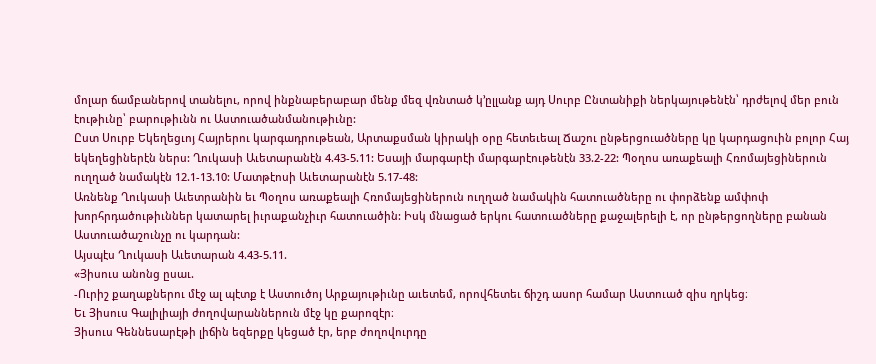մոլար ճամբաներով տանելու, որով ինքնաբերաբար մենք մեզ վռնտած կ՚ըլլանք այդ Սուրբ Ընտանիքի ներկայութենէն՝ դրժելով մեր բուն էութիւնը՝ բարութիւնն ու Աստուածանմանութիւնը:
Ըստ Սուրբ Եկեղեցւոյ Հայրերու կարգադրութեան, Արտաքսման կիրակի օրը հետեւեալ Ճաշու ընթերցուածները կը կարդացուին բոլոր Հայ եկեղեցիներէն ներս: Ղուկասի Աւետարանէն 4.43-5.11: Եսայի մարգարէի մարգարէութենէն 33.2-22: Պօղոս առաքեալի Հռոմայեցիներուն ուղղած նամակէն 12.1-13.10: Մատթէոսի Աւետարանէն 5.17-48:
Առնենք Ղուկասի Աւետրանին եւ Պօղոս առաքեալի Հռոմայեցիներուն ուղղած նամակին հատուածները ու փորձենք ամփոփ խորհրդածութիւններ կատարել իւրաքանչիւր հատուածին: Իսկ մնացած երկու հատուածները քաջալերելի է, որ ընթերցողները բանան Աստուածաշունչը ու կարդան:
Այսպէս Ղուկասի Աւետարան 4.43-5.11.
«Յիսուս անոնց ըսաւ.
-Ուրիշ քաղաքներու մէջ ալ պէտք է Աստուծոյ Արքայութիւնը աւետեմ, որովհետեւ ճիշդ ասոր համար Աստուած զիս ղրկեց։
Եւ Յիսուս Գալիլիայի ժողովարաններուն մէջ կը քարոզէր։
Յիսուս Գեննեսարէթի լիճին եզերքը կեցած էր, երբ ժողովուրդը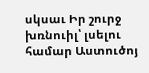սկսաւ Իր շուրջ խռնուիլ՝ լսելու համար Աստուծոյ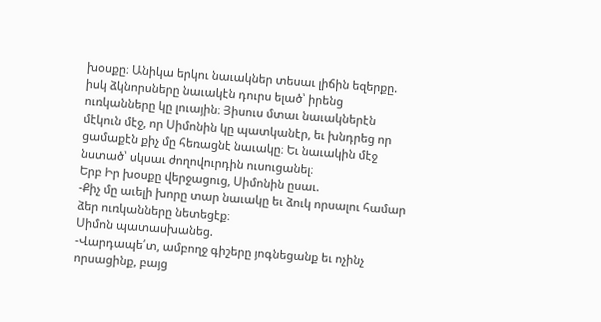խօսքը։ Անիկա երկու նաւակներ տեսաւ լիճին եզերքը. իսկ ձկնորսները նաւակէն դուրս ելած՝ իրենց ուռկանները կը լուային։ Յիսուս մտաւ նաւակներէն մէկուն մէջ, որ Սիմոնին կը պատկանէր, եւ խնդրեց որ ցամաքէն քիչ մը հեռացնէ նաւակը։ Եւ նաւակին մէջ նստած՝ սկսաւ ժողովուրդին ուսուցանել։
Երբ Իր խօսքը վերջացուց, Սիմոնին ըսաւ.
-Քիչ մը աւելի խորը տար նաւակը եւ ձուկ որսալու համար ձեր ուռկանները նետեցէք։
Սիմոն պատասխանեց.
-Վարդապե՛տ, ամբողջ գիշերը յոգնեցանք եւ ոչինչ որսացինք, բայց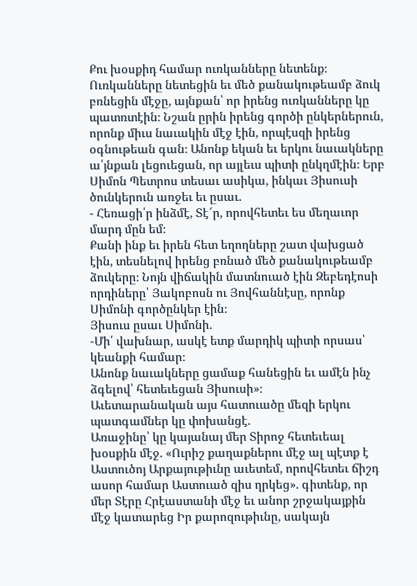Քու խօսքիդ համար ուռկանները նետենք։
Ուռկանները նետեցին եւ մեծ քանակութեամբ ձուկ բռնեցին մէջը, այնքան՝ որ իրենց ուռկանները կը պատռտէին։ Նշան ըրին իրենց գործի ընկերներուն, որոնք միւս նաւակին մէջ էին, որպէսզի իրենց օգնութեան գան։ Անոնք եկան եւ երկու նաւակները ա՛յնքան լեցուեցան, որ այլեւս պիտի ընկղմէին։ Երբ Սիմոն Պետրոս տեսաւ ասիկա, ինկաւ Յիսուսի ծունկերուն առջեւ եւ ըսաւ.
- Հեռացի՛ր ինձմէ, Տէ՜ր, որովհետեւ ես մեղաւոր մարդ մըն եմ։
Քանի ինք եւ իրեն հետ եղողները շատ վախցած էին, տեսնելով իրենց բռնած մեծ քանակութեամբ ձուկերը։ Նոյն վիճակին մատնուած էին Զեբեդէոսի որդիները՝ Յակոբոսն ու Յովհաննէսը, որոնք Սիմոնի գործընկեր էին։
Յիսուս ըսաւ Սիմոնի.
-Մի՛ վախնար, ասկէ ետք մարդիկ պիտի որսաս՝ կեանքի համար։
Անոնք նաւակները ցամաք հանեցին եւ ամէն ինչ ձգելով՝ հետեւեցան Յիսուսի»։
Աւետարանական այս հատուածը մեզի երկու պատգամներ կը փոխանցէ.
Առաջինը՝ կը կայանայ մեր Տիրոջ հետեւեալ խօսքին մէջ. «Ուրիշ քաղաքներու մէջ ալ պէտք է Աստուծոյ Արքայութիւնը աւետեմ, որովհետեւ ճիշդ ասոր համար Աստուած զիս ղրկեց». գիտենք, որ մեր Տէրը Հրէաստանի մէջ եւ անոր շրջակայքին մէջ կատարեց Իր քարոզութիւնը, սակայն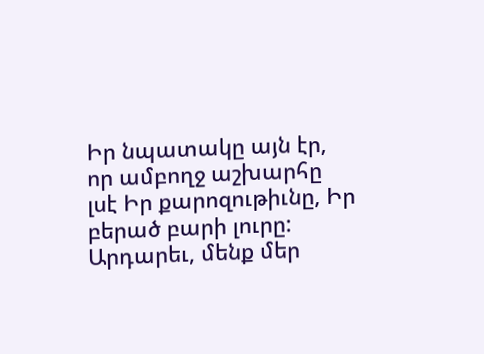Իր նպատակը այն էր, որ ամբողջ աշխարհը լսէ Իր քարոզութիւնը, Իր բերած բարի լուրը: Արդարեւ, մենք մեր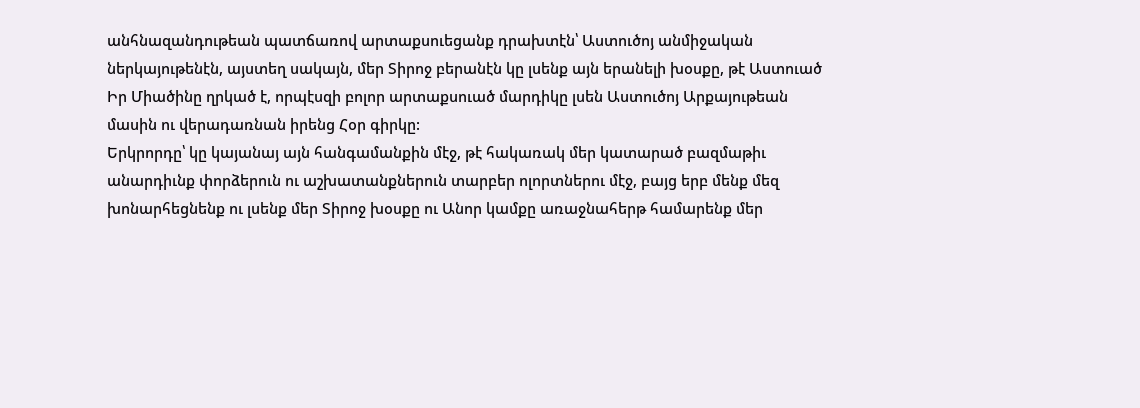անհնազանդութեան պատճառով արտաքսուեցանք դրախտէն՝ Աստուծոյ անմիջական ներկայութենէն, այստեղ սակայն, մեր Տիրոջ բերանէն կը լսենք այն երանելի խօսքը, թէ Աստուած Իր Միածինը ղրկած է, որպէսզի բոլոր արտաքսուած մարդիկը լսեն Աստուծոյ Արքայութեան մասին ու վերադառնան իրենց Հօր գիրկը:
Երկրորդը՝ կը կայանայ այն հանգամանքին մէջ, թէ հակառակ մեր կատարած բազմաթիւ անարդիւնք փորձերուն ու աշխատանքներուն տարբեր ոլորտներու մէջ, բայց երբ մենք մեզ խոնարհեցնենք ու լսենք մեր Տիրոջ խօսքը ու Անոր կամքը առաջնահերթ համարենք մեր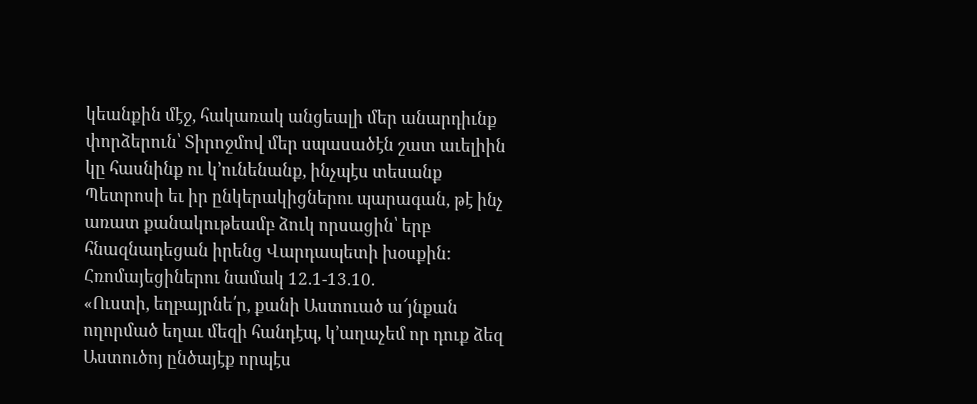կեանքին մէջ, հակառակ անցեալի մեր անարդիւնք փորձերուն՝ Տիրոջմով մեր սպասածէն շատ աւելիին կը հասնինք ու կ՚ունենանք, ինչպէս տեսանք Պետրոսի եւ իր ընկերակիցներու պարագան, թէ ինչ առատ քանակութեամբ ձուկ որսացին՝ երբ հնազնադեցան իրենց Վարդապետի խօսքին:
Հռոմայեցիներու նամակ 12.1-13.10.
«Ուստի, եղբայրնե՛ր, քանի Աստուած ա՜յնքան ողորմած եղաւ մեզի հանդէպ, կ՚աղաչեմ որ դուք ձեզ Աստուծոյ ընծայէք որպէս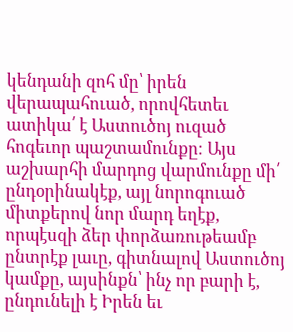կենդանի զոհ մը՝ իրեն վերապահուած, որովհետեւ ատիկա՛ է Աստուծոյ ուզած հոգեւոր պաշտամունքը։ Այս աշխարհի մարդոց վարմունքը մի՛ ընդօրինակէք, այլ նորոգուած միտքերով նոր մարդ եղէք, որպէսզի ձեր փորձառութեամբ ընտրէք լաւը, գիտնալով Աստուծոյ կամքը, այսինքն՝ ինչ որ բարի է, ընդունելի է Իրեն եւ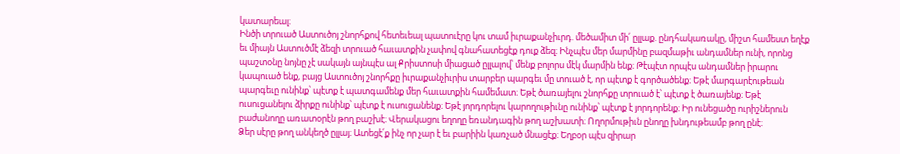կատարեալ։
Ինծի տրուած Աստուծոյ շնորհքով հետեւեալ պատուէրը կու տամ իւրաքանչիւրդ. մեծամիտ մի՛ ըլլաք. ընդհակառակը, միշտ համեստ եղէք եւ միայն Աստուծմէ ձեզի տրուած հաւատքին չափով գնահատեցէք դուք ձեզ։ Ինչպէս մեր մարմինը բազմաթիւ անդամներ ունի, որոնց պաշտօնը նոյնը չէ սակայն այնպէս ալ Քրիստոսի միացած ըլլալով՝ մենք բոլորս մէկ մարմին ենք։ Թէպէտ որպէս անդամներ իրարու կապուած ենք, բայց Աստուծոյ շնորհքը իւրաքանչիւրիս տարբեր պարգեւ մը տուած է, որ պէտք է գործածենք։ Եթէ մարգարէութեան պարգեւը ունինք՝ պէտք է պատգամենք մեր հաւատքին համեմատ։ Եթէ ծառայելու շնորհքը տրուած է՝ պէտք է ծառայենք։ Եթէ ուսուցանելու ձիրքը ունինք՝ պէտք է ուսուցանենք։ Եթէ յորդորելու կարողութիւնը ունինք՝ պէտք է յորդորենք։ Իր ունեցածը ուրիշներուն բաժանողը առատօրէն թող բաշխէ։ Վերակացու եղողը եռանդագին թող աշխատի։ Ողորմութիւն ընողը խնդութեամբ թող ընէ։
Ձեր սէրը թող անկեղծ ըլլայ։ Ատեցէ՛ք ինչ որ չար է եւ բարիին կառչած մնացէք։ Եղբօր պէս զիրար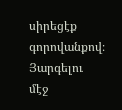սիրեցէք գորովանքով։ Յարգելու մէջ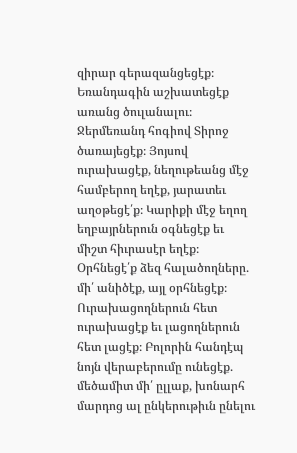զիրար գերազանցեցէք։ Եռանդագին աշխատեցէք առանց ծուլանալու։ Ջերմեռանդ հոգիով Տիրոջ ծառայեցէք։ Յոյսով ուրախացէք, նեղութեանց մէջ համբերող եղէք, յարատեւ աղօթեցէ՛ք։ Կարիքի մէջ եղող եղբայրներուն օգնեցէք եւ միշտ հիւրասէր եղէք։ Օրհնեցէ՛ք ձեզ հալածողները. մի՛ անիծէք, այլ օրհնեցէք։ Ուրախացողներուն հետ ուրախացէք եւ լացողներուն հետ լացէք։ Բոլորին հանդէպ նոյն վերաբերումը ունեցէք. մեծամիտ մի՛ ըլլաք, խոնարհ մարդոց ալ ընկերութիւն ընելու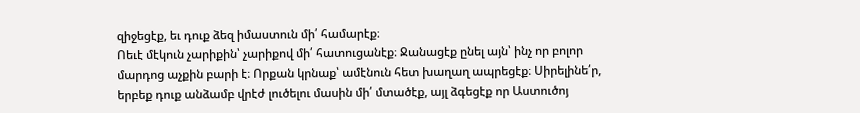զիջեցէք, եւ դուք ձեզ իմաստուն մի՛ համարէք։
Ոեւէ մէկուն չարիքին՝ չարիքով մի՛ հատուցանէք։ Ջանացէք ընել այն՝ ինչ որ բոլոր մարդոց աչքին բարի է։ Որքան կրնաք՝ ամէնուն հետ խաղաղ ապրեցէք։ Սիրելինե՛ր, երբեք դուք անձամբ վրէժ լուծելու մասին մի՛ մտածէք, այլ ձգեցէք որ Աստուծոյ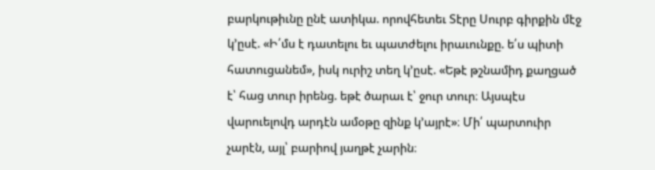բարկութիւնը ընէ ատիկա. որովհետեւ Տէրը Սուրբ գիրքին մէջ կ՚ըսէ. «Ի՛մս է դատելու եւ պատժելու իրաւունքը. ե՛ս պիտի հատուցանեմ», իսկ ուրիշ տեղ կ՚ըսէ. «Եթէ թշնամիդ քաղցած է՝ հաց տուր իրենց. եթէ ծարաւ է՝ ջուր տուր։ Այսպէս վարուելովդ արդէն ամօթը զինք կ՚այրէ»։ Մի՛ պարտուիր չարէն, այլ՝ բարիով յաղթէ չարին։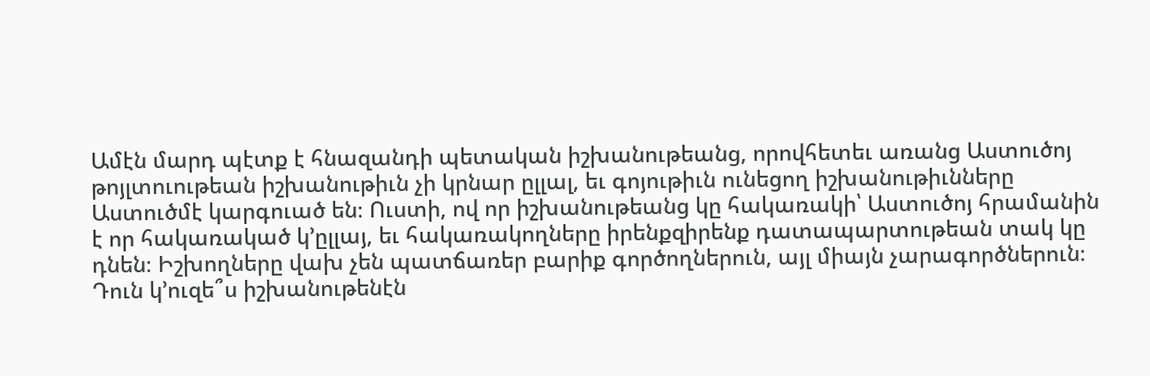Ամէն մարդ պէտք է հնազանդի պետական իշխանութեանց, որովհետեւ առանց Աստուծոյ թոյլտուութեան իշխանութիւն չի կրնար ըլլալ, եւ գոյութիւն ունեցող իշխանութիւնները Աստուծմէ կարգուած են։ Ուստի, ով որ իշխանութեանց կը հակառակի՝ Աստուծոյ հրամանին է որ հակառակած կ՚ըլլայ, եւ հակառակողները իրենքզիրենք դատապարտութեան տակ կը դնեն։ Իշխողները վախ չեն պատճառեր բարիք գործողներուն, այլ միայն չարագործներուն։ Դուն կ՚ուզե՞ս իշխանութենէն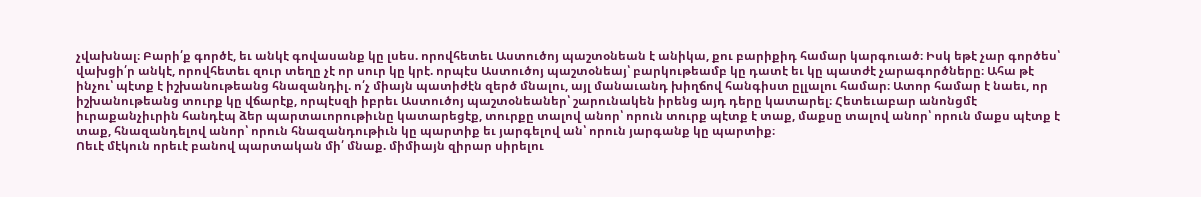չվախնալ։ Բարի՛ք գործէ, եւ անկէ գովասանք կը լսես. որովհետեւ Աստուծոյ պաշտօնեան է անիկա, քու բարիքիդ համար կարգուած։ Իսկ եթէ չար գործես՝ վախցի՛ր անկէ, որովհետեւ զուր տեղը չէ որ սուր կը կրէ. որպէս Աստուծոյ պաշտօնեայ՝ բարկութեամբ կը դատէ եւ կը պատժէ չարագործները։ Ահա թէ ինչու՝ պէտք է իշխանութեանց հնազանդիլ. ո՛չ միայն պատիժէն զերծ մնալու, այլ մանաւանդ խիղճով հանգիստ ըլլալու համար։ Ատոր համար է նաեւ, որ իշխանութեանց տուրք կը վճարէք, որպէսզի իբրեւ Աստուծոյ պաշտօնեաներ՝ շարունակեն իրենց այդ դերը կատարել։ Հետեւաբար անոնցմէ իւրաքանչիւրին հանդէպ ձեր պարտաւորութիւնը կատարեցէք, տուրքը տալով անոր՝ որուն տուրք պէտք է տաք, մաքսը տալով անոր՝ որուն մաքս պէտք է տաք, հնազանդելով անոր՝ որուն հնազանդութիւն կը պարտիք եւ յարգելով ան՝ որուն յարգանք կը պարտիք։
Ոեւէ մէկուն որեւէ բանով պարտական մի՛ մնաք. միմիայն զիրար սիրելու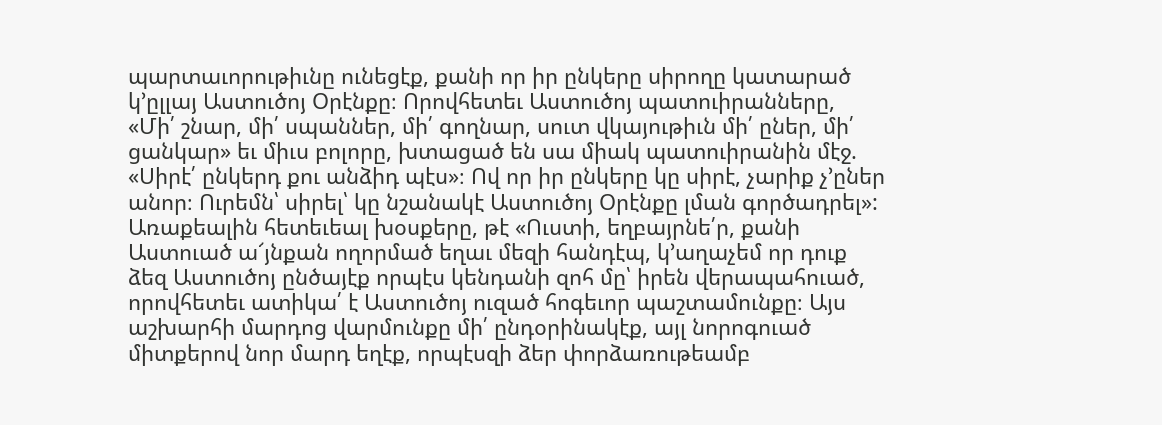պարտաւորութիւնը ունեցէք, քանի որ իր ընկերը սիրողը կատարած կ՚ըլլայ Աստուծոյ Օրէնքը։ Որովհետեւ Աստուծոյ պատուիրանները, «Մի՛ շնար, մի՛ սպաններ, մի՛ գողնար, սուտ վկայութիւն մի՛ ըներ, մի՛ ցանկար» եւ միւս բոլորը, խտացած են սա միակ պատուիրանին մէջ. «Սիրէ՛ ընկերդ քու անձիդ պէս»։ Ով որ իր ընկերը կը սիրէ, չարիք չ՚ըներ անոր։ Ուրեմն՝ սիրել՝ կը նշանակէ Աստուծոյ Օրէնքը լման գործադրել»:
Առաքեալին հետեւեալ խօսքերը, թէ «Ուստի, եղբայրնե՛ր, քանի Աստուած ա՜յնքան ողորմած եղաւ մեզի հանդէպ, կ՚աղաչեմ որ դուք ձեզ Աստուծոյ ընծայէք որպէս կենդանի զոհ մը՝ իրեն վերապահուած, որովհետեւ ատիկա՛ է Աստուծոյ ուզած հոգեւոր պաշտամունքը։ Այս աշխարհի մարդոց վարմունքը մի՛ ընդօրինակէք, այլ նորոգուած միտքերով նոր մարդ եղէք, որպէսզի ձեր փորձառութեամբ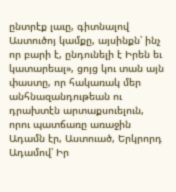ընտրէք լաւը, գիտնալով Աստուծոյ կամքը, այսինքն՝ ինչ որ բարի է, ընդունելի է Իրեն եւ կատարեալ», ցոյց կու տան այն փաստը, որ հակառակ մեր անհնազանդութեան ու դրախտէն արտաքսուելուն, որու պատճառը առաջին Ադամն էր, Աստուած, Երկրորդ Ադամով՝ Իր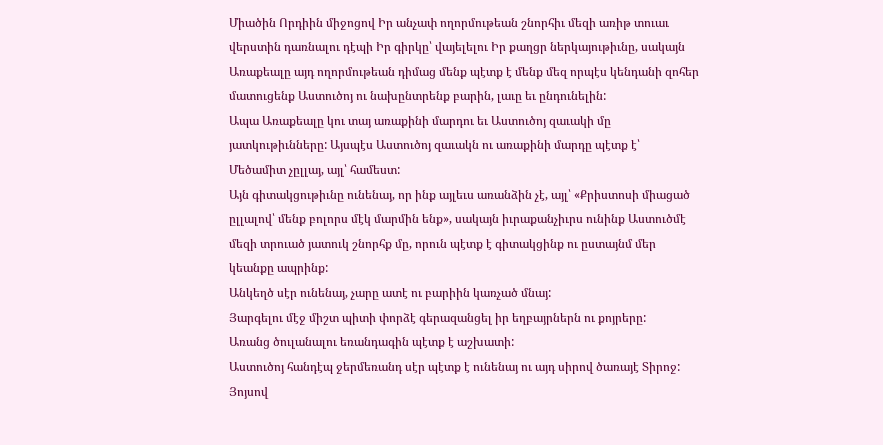Միածին Որդիին միջոցով Իր անչափ ողորմութեան շնորհիւ մեզի առիթ տուաւ վերստին դառնալու դէպի Իր գիրկը՝ վայելելու Իր քաղցր ներկայութիւնը, սակայն Առաքեալը այդ ողորմութեան դիմաց մենք պէտք է մենք մեզ որպէս կենդանի զոհեր մատուցենք Աստուծոյ ու նախընտրենք բարին, լաւը եւ ընդունելին:
Ապա Առաքեալը կու տայ առաքինի մարդու եւ Աստուծոյ զաւակի մը յատկութիւնները: Այսպէս Աստուծոյ զաւակն ու առաքինի մարդը պէտք է՝
Մեծամիտ չըլլայ, այլ՝ համեստ:
Այն գիտակցութիւնը ունենայ, որ ինք այլեւս առանձին չէ, այլ՝ «Քրիստոսի միացած ըլլալով՝ մենք բոլորս մէկ մարմին ենք», սակայն իւրաքանչիւրս ունինք Աստուծմէ մեզի տրուած յատուկ շնորհք մը, որուն պէտք է գիտակցինք ու ըստայնմ մեր կեանքը ապրինք:
Անկեղծ սէր ունենայ, չարը ատէ ու բարիին կառչած մնայ:
Յարգելու մէջ միշտ պիտի փորձէ գերազանցել իր եղբայրներն ու քոյրերը:
Առանց ծուլանալու եռանդագին պէտք է աշխատի:
Աստուծոյ հանդէպ ջերմեռանդ սէր պէտք է ունենայ ու այդ սիրով ծառայէ Տիրոջ:
Յոյսով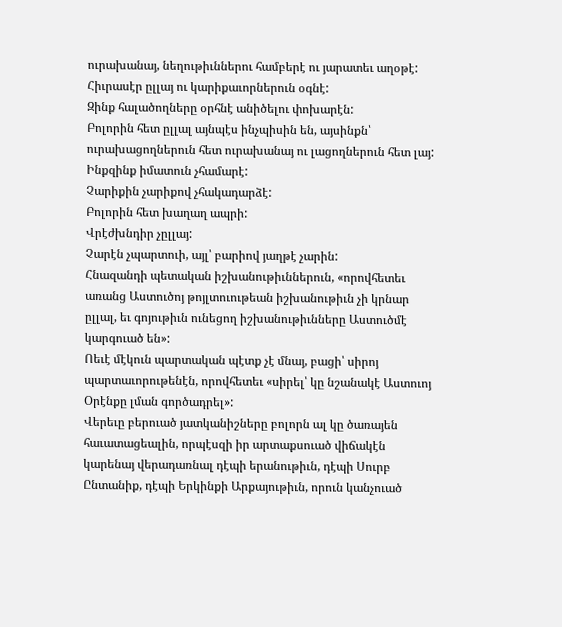ուրախանայ, նեղութիւններու համբերէ ու յարատեւ աղօթէ:
Հիւրասէր ըլլայ ու կարիքաւորներուն օգնէ:
Զինք հալածողները օրհնէ անիծելու փոխարէն:
Բոլորին հետ ըլլալ այնպէս ինչպիսին են, այսինքն՝ ուրախացողներուն հետ ուրախանայ ու լացողներուն հետ լայ:
Ինքզինք իմատուն չհամարէ:
Չարիքին չարիքով չհակադարձէ:
Բոլորին հետ խաղաղ ապրի:
Վրէժխնդիր չըլլայ:
Չարէն չպարտուի, այլ՝ բարիով յաղթէ չարին:
Հնազանդի պետական իշխանութիւններուն, «որովհետեւ առանց Աստուծոյ թոյլտուութեան իշխանութիւն չի կրնար ըլլալ, եւ գոյութիւն ունեցող իշխանութիւնները Աստուծմէ կարգուած են»:
Ոեւէ մէկուն պարտական պէտք չէ մնայ, բացի՝ սիրոյ պարտաւորութենէն, որովհետեւ «սիրել՝ կը նշանակէ Աստուոյ Օրէնքը լման գործադրել»:
Վերեւը բերուած յատկանիշները բոլորն ալ կը ծառայեն հաւատացեալին, որպէսզի իր արտաքսուած վիճակէն կարենայ վերադառնալ դէպի երանութիւն, դէպի Սուրբ Ընտանիք, դէպի Երկինքի Արքայութիւն, որուն կանչուած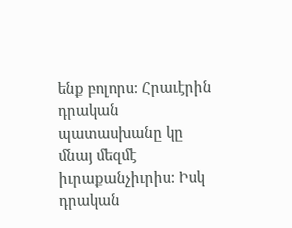ենք բոլորս: Հրաւէրին դրական պատասխանը կը մնայ մեզմէ իւրաքանչիւրիս: Իսկ դրական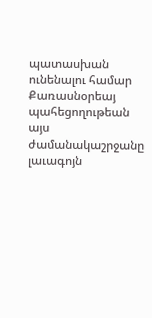պատասխան ունենալու համար Քառասնօրեայ պահեցողութեան այս ժամանակաշրջանը լաւագոյն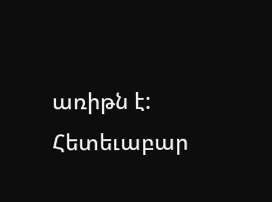առիթն է: Հետեւաբար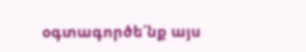օգտագործե՛նք այս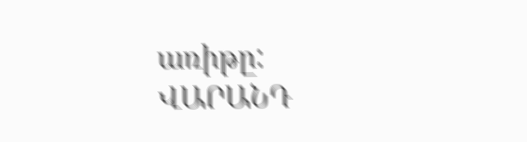առիթը:
ՎԱՐԱՆԴ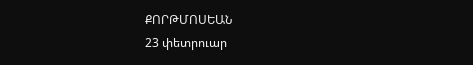ՔՈՐԹՄՈՍԵԱՆ
23 փետրուար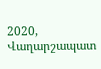2020, Վաղարշապատ